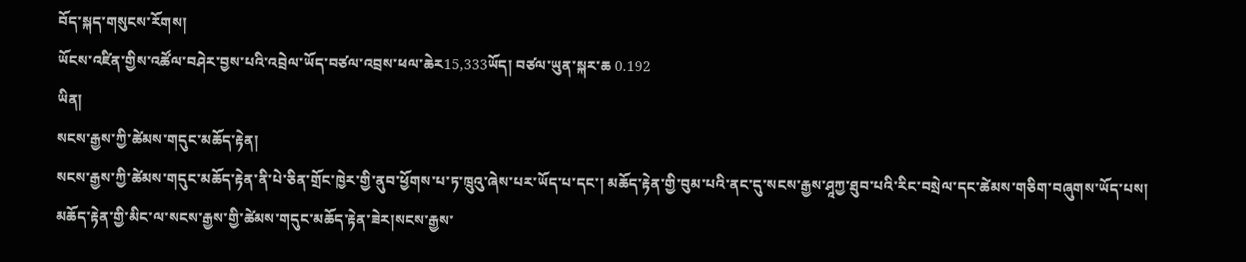བོད་སྐད་གསུངས་རོགས།
ཡོངས་འཛིན་གྱིས་འཚོལ་བཤེར་བྱས་པའི་འབྲེལ་ཡོད་བཙལ་འབྲས་ཕལ་ཆེར15,333ཡོད། བཙལ་ཡུན་སྐར་ཆ 0.192
ཡིན།
སངས་རྒྱས་ཀྱི་ཚེམས་གདུང་མཆོད་རྟེན།
སངས་རྒྱས་ཀྱི་ཚེམས་གདུང་མཆོད་རྟེན་ནི་པེ་ཅིན་གྲོང་ཁྱེར་གྱི་ནུབ་ཕྱོགས་པ་ཏ་ཁྲུའུ་ཞེས་པར་ཡོད་པ་དང་། མཆོད་རྟེན་གྱི་བུམ་པའི་ནང་དུ་སངས་རྒྱས་ཤཱཀྱ་ཐུབ་པའི་རིང་བསྲེལ་དང་ཚེམས་གཅིག་བཞུགས་ཡོད་པས། མཆོད་རྟེན་གྱི་མིང་ལ་སངས་རྒྱས་གྱི་ཚེམས་གདུང་མཆོད་རྟེན་ཟེར།སངས་རྒྱས་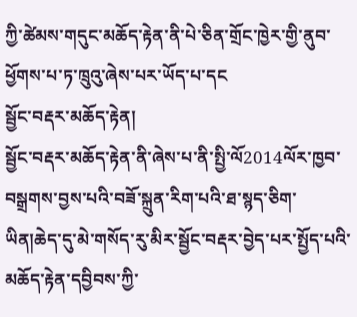ཀྱི་ཚེམས་གདུང་མཆོད་རྟེན་ནི་པེ་ཅིན་གྲོང་ཁྱེར་གྱི་ནུབ་ཕྱོགས་པ་ཏ་ཁྲུའུ་ཞེས་པར་ཡོད་པ་དང
སྦྱོང་བརྡར་མཆོད་རྟེན།
སྦྱོང་བརྡར་མཆོད་རྟེན་ནི་ཞེས་པ་ནི་སྤྱི་ལོ2014ལོར་ཁྱབ་བསྒྲགས་བྱས་པའི་བཟོ་སྐྲུན་རིག་པའི་ཐ་སྙད་ཅིག་ཡིན།ཆེད་དུ་མེ་གསོད་རུ་མིར་སྦྱོང་བརྡར་བྱེད་པར་སྤྱོད་པའི་མཆོད་རྟེན་དབྱིབས་ཀྱི་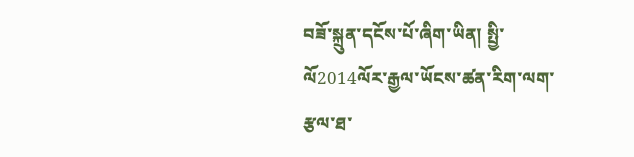བཟོ་སྐྲུན་དངོས་པོ་ཞིག་ཡིན། སྤྱི་ལོ2014ལོར་རྒྱལ་ཡོངས་ཚན་རིག་ལག་རྩལ་ཐ་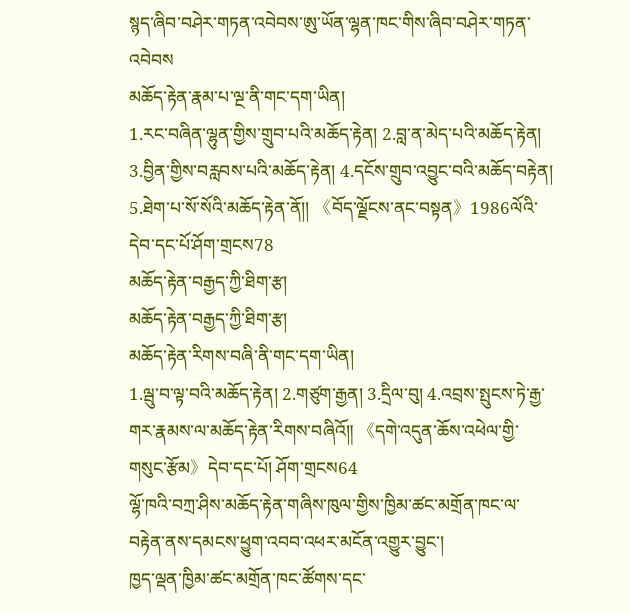སྙད་ཞིབ་བཤེར་གཏན་འབེབས་ཨུ་ཡོན་ལྷན་ཁང་གིས་ཞིབ་བཤེར་གཏན་འབེབས
མཆོད་རྟེན་རྣམ་པ་ལྔ་ནི་གང་དག་ཡིན།
1.རང་བཞིན་ལྷུན་གྱིས་གྲུབ་པའི་མཆོད་རྟེན། 2.བླ་ན་མེད་པའི་མཆོད་རྟེན། 3.བྱིན་གྱིས་བརླབས་པའི་མཆོད་རྟེན། 4.དངོས་གྲུབ་འབྱུང་བའི་མཆོད་བརྟེན། 5.ཐེག་པ་སོ་སོའི་མཆོད་རྟེན་ནོ།། 《བོད་ལྗོངས་ནང་བསྟན》1986ལོའི་དེབ་དང་པོ་ཤོག་གྲངས78
མཆོད་རྟེན་བརྒྱད་ཀྱི་ཐིག་རྩ།
མཆོད་རྟེན་བརྒྱད་ཀྱི་ཐིག་རྩ།
མཆོད་རྟེན་རིགས་བཞི་ནི་གང་དག་ཡིན།
1.ལྦུ་བ་ལྟ་བའི་མཆོད་རྟེན། 2.གཙུག་རྒྱན། 3.དྲིལ་བུ། 4.འབྲས་སྤུངས་ཏེ་རྒྱ་གར་རྣམས་ལ་མཆོད་རྟེན་རིགས་བཞིའོ༎ 《དགེ་འདུན་ཆོས་འཕེལ་གྱི་གསུང་རྩོམ》དེབ་དང་པོ། ཤོག་གྲངས64
ལྷོ་ཁའི་བཀྲ་ཤིས་མཆོད་རྟེན་གཞིས་ཁུལ་གྱིས་ཁྱིམ་ཚང་མགྲོན་ཁང་ལ་བརྟེན་ནས་དམངས་ཕྱུག་འབབ་འཕར་མངོན་འགྱུར་བྱུང་།
ཁྱད་ལྡན་ཁྱིམ་ཚང་མགྲོན་ཁང་ཚོགས་དང་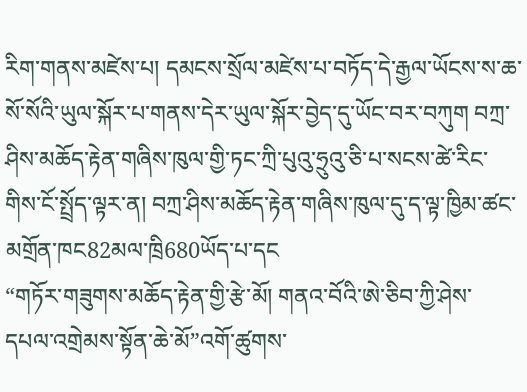རིག་གནས་མཛེས་པ། དམངས་སྲོལ་མཛེས་པ་བཏོད་དེ་རྒྱལ་ཡོངས་ས་ཆ་སོ་སོའི་ཡུལ་སྐོར་པ་གནས་དེར་ཡུལ་སྐོར་བྱེད་དུ་ཡོང་བར་བཀུག བཀྲ་ཤིས་མཆོད་རྟེན་གཞིས་ཁུལ་གྱི་ཏང་ཀྲི་པུའུ་ཧྲུའུ་ཅི་པ་སངས་ཚེ་རིང་གིས་ངོ་སྤྲོད་ལྟར་ན། བཀྲ་ཤིས་མཆོད་རྟེན་གཞིས་ཁུལ་དུ་ད་ལྟ་ཁྱིམ་ཚང་མགྲོན་ཁང82མལ་ཁྲི680ཡོད་པ་དང
“གཏོར་གཟུགས་མཆོད་རྟེན་གྱི་རྩེ་མོ། གནའ་བོའི་ཨེ་ཅིབ་ཀྱི་ཤེས་དཔལ་འགྲེམས་སྟོན་ཆེ་མོ”འགོ་ཚུགས་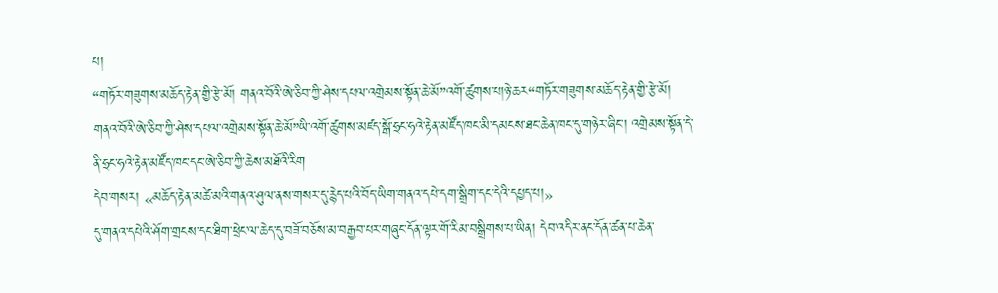པ།
“གཏོར་གཟུགས་མཆོད་རྟེན་གྱི་རྩེ་མོ། གནའ་བོའི་ཨེ་ཅིབ་ཀྱི་ཤེས་དཔལ་འགྲེམས་སྟོན་ཆེ་མོ”འགོ་ཚུགས་པ།ཉེ་ཆར“གཏོར་གཟུགས་མཆོད་རྟེན་གྱི་རྩེ་མོ། གནའ་བོའི་ཨེ་ཅིབ་ཀྱི་ཤེས་དཔལ་འགྲེམས་སྟོན་ཆེ་མོ”ཡི་འགོ་ཚུགས་མཛད་སྒོ་ཧྲང་ཧའེ་རྟེན་མཛོད་ཁང་མི་དམངས་ཐང་ཆེན་ཁང་དུ་གཉེར་ཞིང་། འགྲེམས་སྟོན་དེ་ནི་ཧྲང་ཧའེ་རྟེན་མཛོད་ཁང་དང་ཨེ་ཅིབ་ཀྱི་ཆེས་མཐོའི་རིག
དེབ་གསར། «མཆོད་རྟེན་མཚེ་མའི་གནའ་ཤུལ་ནས་གསར་དུ་རྙེད་པའི་བོད་ཡིག་གནའ་དཔེ་དག་སྒྲིག་དང་དེའི་དཔྱད་པ།»
དུ་གནའ་དཔེའི་ཤོག་གྲངས་དང་ཐིག་ཕྲེང་ལ་ཆེད་དུ་བཟོ་བཅོས་མ་བརྒྱབ་པར་གཞུང་དོན་ལྟར་གོ་རིམ་བསྒྲིགས་པ་ཡིན། དེབ་འདིར་ནང་དོན་ཚན་པ་ཆེན་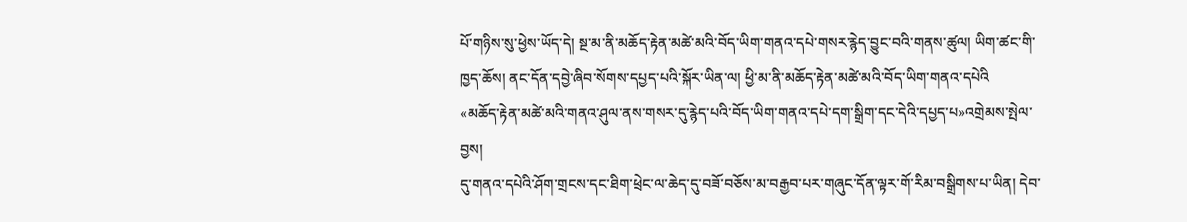པོ་གཉིས་སུ་ཕྱེས་ཡོད་དེ། སྔ་མ་ནི་མཆོད་རྟེན་མཚེ་མའི་བོད་ཡིག་གནའ་དཔེ་གསར་རྙེད་བྱུང་བའི་གནས་ཚུལ། ཡིག་ཚང་གི་ཁྱད་ཆོས། ནང་དོན་དབྱེ་ཞིབ་སོགས་དཔྱད་པའི་སྐོར་ཡིན་ལ། ཕྱི་མ་ནི་མཆོད་རྟེན་མཚེ་མའི་བོད་ཡིག་གནའ་དཔེའི
«མཆོད་རྟེན་མཚེ་མའི་གནའ་ཤུལ་ནས་གསར་དུ་རྙེད་པའི་བོད་ཡིག་གནའ་དཔེ་དག་སྒྲིག་དང་དེའི་དཔྱད་པ»འགྲེམས་སྤེལ་བྱས།
དུ་གནའ་དཔེའི་ཤོག་གྲངས་དང་ཐིག་ཕྲེང་ལ་ཆེད་དུ་བཟོ་བཅོས་མ་བརྒྱབ་པར་གཞུང་དོན་ལྟར་གོ་རིམ་བསྒྲིགས་པ་ཡིན། དེབ་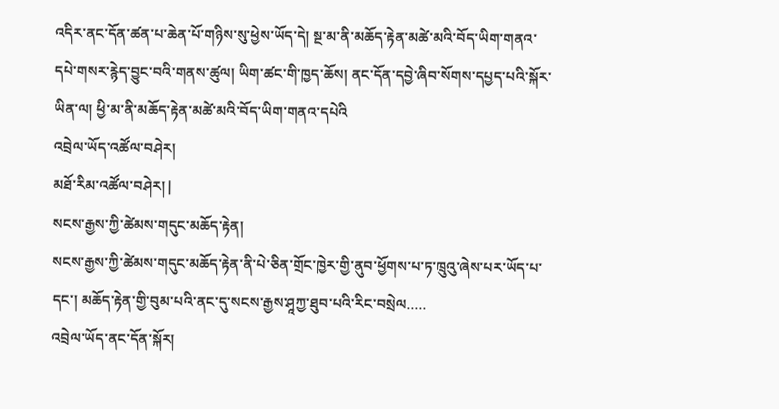འདིར་ནང་དོན་ཚན་པ་ཆེན་པོ་གཉིས་སུ་ཕྱེས་ཡོད་དེ། སྔ་མ་ནི་མཆོད་རྟེན་མཚེ་མའི་བོད་ཡིག་གནའ་དཔེ་གསར་རྙེད་བྱུང་བའི་གནས་ཚུལ། ཡིག་ཚང་གི་ཁྱད་ཆོས། ནང་དོན་དབྱེ་ཞིབ་སོགས་དཔྱད་པའི་སྐོར་ཡིན་ལ། ཕྱི་མ་ནི་མཆོད་རྟེན་མཚེ་མའི་བོད་ཡིག་གནའ་དཔེའི
འབྲེལ་ཡོད་འཚོལ་བཤེར།
མཐོ་རིམ་འཚོལ་བཤེར། |
སངས་རྒྱས་ཀྱི་ཚེམས་གདུང་མཆོད་རྟེན།
སངས་རྒྱས་ཀྱི་ཚེམས་གདུང་མཆོད་རྟེན་ནི་པེ་ཅིན་གྲོང་ཁྱེར་གྱི་ནུབ་ཕྱོགས་པ་ཏ་ཁྲུའུ་ཞེས་པར་ཡོད་པ་དང་། མཆོད་རྟེན་གྱི་བུམ་པའི་ནང་དུ་སངས་རྒྱས་ཤཱཀྱ་ཐུབ་པའི་རིང་བསྲེལ.....
འབྲེལ་ཡོད་ནང་དོན་སྐོར།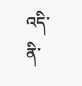འདི་ནི་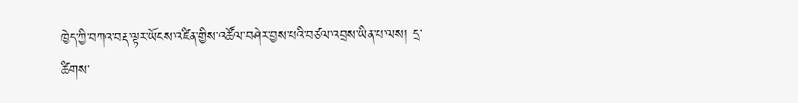ཁྱེད་ཀྱི་བཀའ་བརྡ་ལྟར་ཡོངས་འཛིན་གྱིས་འཚོལ་བཤེར་བྱས་པའི་བཙལ་འབྲས་ཡིན་པ་ལས། དྲ་ཚིགས་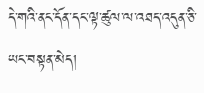དེ་གའི་ནང་དོན་དང་ལྟ་ཚུལ་ལ་འཐད་འདུན་ཅི་ཡང་བསྟན་མེད།